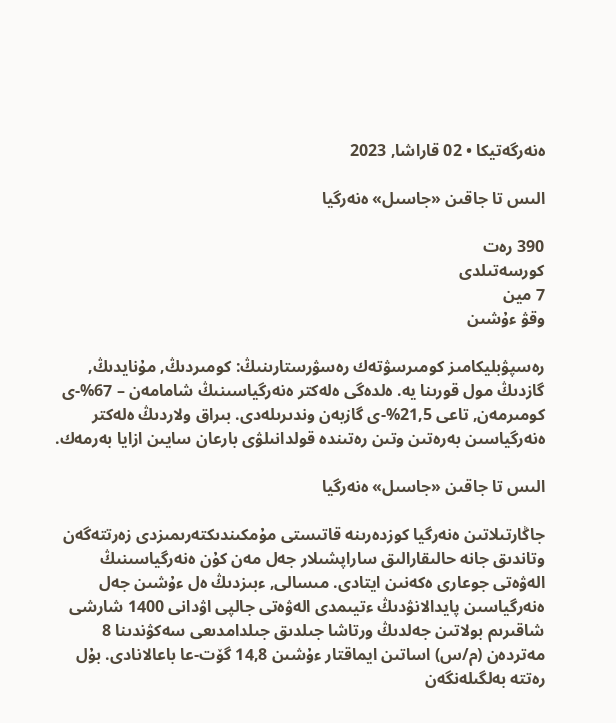ەنەرگەتيكا • 02 قاراشا, 2023

الىس تا جاقىن «جاسىل» ەنەرگيا

390 رەت
كورسەتىلدى
7 مين
وقۋ ءۇشىن

رەسپۋبليكامىز كومىرسۋتەك رەسۋرستارىنىڭ: كومىردىڭ, مۇنايدىڭ, گازدىڭ مول قورىنا يە. ەلدەگى ەلەكتر ەنەرگياسىنىڭ شامامەن – 67%-ى كومىرمەن, تاعى 21,5%-ى گازبەن وندىرىلەدى. بىراق ولاردىڭ ەلەكتر ەنەرگياسىن بەرەتىن وتىن رەتىندە قولدانىلۋى بارعان سايىن ازايا بەرمەك.

الىس تا جاقىن «جاسىل» ەنەرگيا

جاڭارتىلاتىن ەنەرگيا كوزدەرىنە قاتىستى مۇمكىندىكتەرىمىزدى زەرتتەگەن وتاندىق جانە حالىقارالىق ساراپشىلار جەل مەن كۇن ەنەرگياسىنىڭ الەۋەتى جوعارى ەكەنىن ايتادى. مىسالى, ءبىزدىڭ ەل ءۇشىن جەل ەنەرگياسىن پايدالانۋدىڭ ءتيىمدى الەۋەتى جالپى اۋدانى 1400 شارشى شاقىرىم بولاتىن جەلدىڭ ورتاشا جىلدىق جىلدامدىعى سەكۋندىنا 8 مەتردەن (م/س) اساتىن ايماقتار ءۇشىن 14,8 گۆت-عا باعالانادى. بۇل رەتتە بەلگىلەنگەن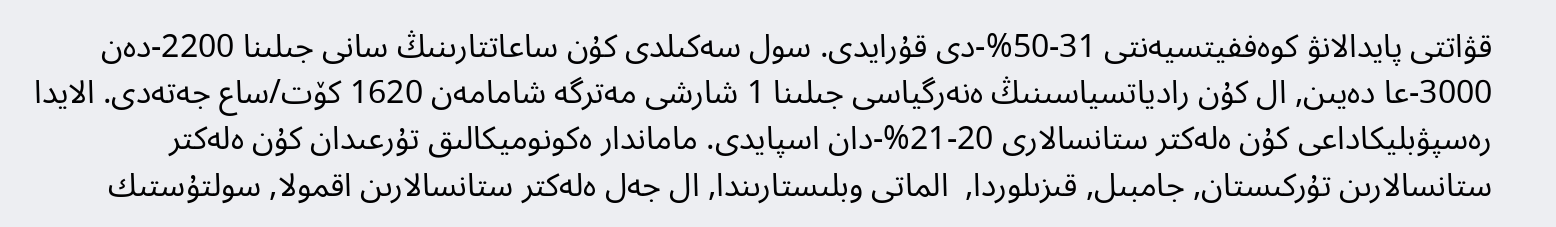قۋاتتى پايدالانۋ كوەففيتسيەنتى 31-50%-دى قۇرايدى. سول سەكىلدى كۇن ساعاتتارىنىڭ سانى جىلىنا 2200-دەن 3000-عا دەيىن, ال كۇن رادياتسياسىنىڭ ەنەرگياسى جىلىنا 1 شارشى مەترگە شامامەن 1620 كۆت/ساع جەتەدى. الايدا رەسپۋبليكاداعى كۇن ەلەكتر ستانسالارى 20-21%-دان اسپايدى. ماماندار ەكونوميكالىق تۇرعىدان كۇن ەلەكتر ستانسالارىن تۇركىستان, جامبىل, قىزىلوردا,  الماتى وبلىستارىندا, ال جەل ەلەكتر ستانسالارىن اقمولا, سولتۇستىك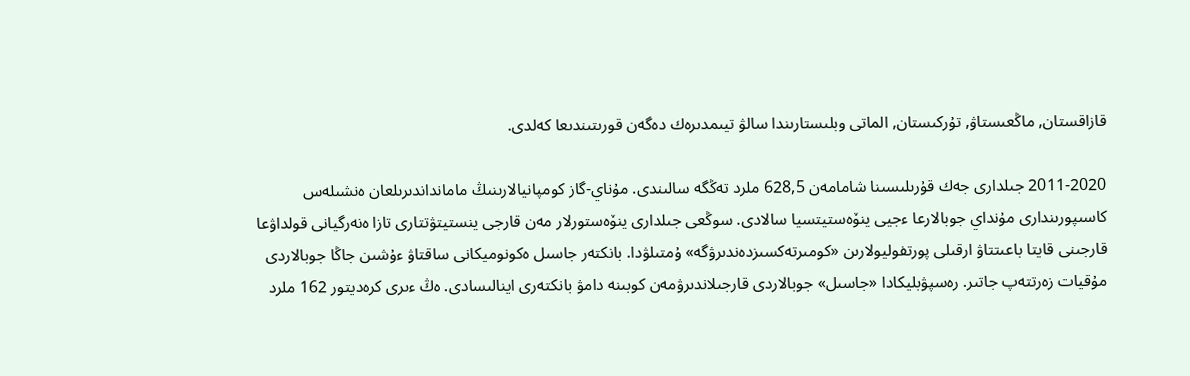قازاقستان, ماڭعىستاۋ, تۇركىستان, الماتى وبلىستارىندا سالۋ تيىمدىرەك دەگەن قورىتىندىعا كەلدى.

2011-2020 جىلدارى جەك قۇرىلىسىنا شامامەن 628,5 ملرد تەڭگە سالىندى. مۇناي-گاز كومپانيالارىنىڭ مامانداندىرىلعان ەنشىلەس كاسىپورىندارى مۇنداي جوبالارعا ءجيى ينۆەستيتسيا سالادى. سوڭعى جىلدارى ينۆەستورلار مەن قارجى ينستيتۋتتارى تازا ەنەرگيانى قولداۋعا قارجىنى قايتا باعىتتاۋ ارقىلى پورتفوليولارىن «كومىرتەكسىزدەندىرۋگە» ۇمتىلۋدا. بانكتەر جاسىل ەكونوميكانى ساقتاۋ ءۇشىن جاڭا جوبالاردى مۇقيات زەرتتەپ جاتىر. رەسپۋبليكادا «جاسىل» جوبالاردى قارجىلاندىرۋمەن كوبىنە دامۋ بانكتەرى اينالىسادى. ەڭ ءىرى كرەديتور 162 ملرد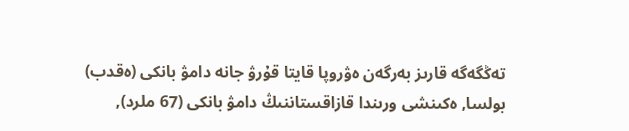تەڭگەگە قارىز بەرگەن ەۋروپا قايتا قۇرۋ جانە دامۋ بانكى (ەقدب) بولسا, ەكىنشى ورىندا قازاقستاننىڭ دامۋ بانكى (67 ملرد),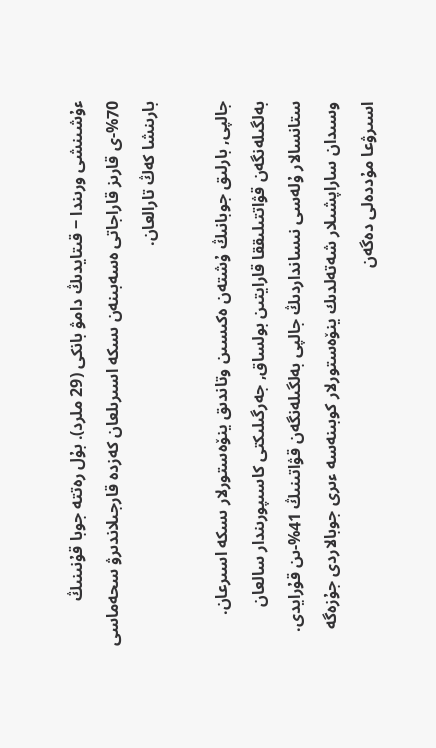ءۇشىنشى ورىندا ‒ قىتايدىڭ دامۋ بانكى (29 ملرد). بۇل رەتتە جوبا قۇنىنىڭ 70%-ى قارىز قاراجاتى ەسەبىنەن ىسكە اسىرىلعان كەزدە قارجىلاندىرۋ سحەماسى بارىنشا كەڭ تارالعان.

جالپى, بارلىق جوبانىڭ ۇشتەن ەكىسىن وتاندىق ينۆەستورلار ىسكە اسىرعان. بەلگىلەنگەن قۋاتتىلىققا قارايتىن بولساق, جەرگىلىكتى كاسىپورىندار سالعان ستانسالار ۇلەسى نىسانداردىڭ جالپى بەلگىلەنگەن قۋاتىنىڭ 41%-ىن قۇرايدى. وسىدان ساراپشىلار شەتەلدىك ينۆەستورلار كوبىنەسە ءىرى جوبالاردى جۇزەگە اسىرۋعا مۇددەلى دەگەن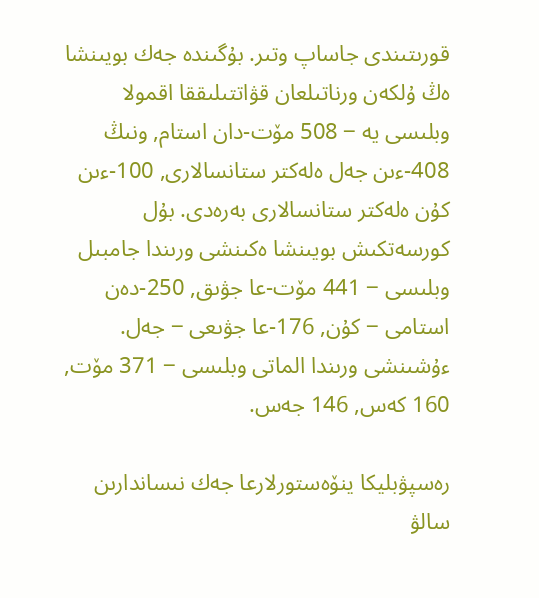قورىتىندى جاساپ وتىر. بۇگىندە جەك بويىنشا ەڭ ۇلكەن ورناتىلعان قۋاتتىلىققا اقمولا وبلىسى يە ‒ 508 مۆت-دان استام, ونىڭ 408-ءىن جەل ەلەكتر ستانسالارى, 100-ءىن كۇن ەلەكتر ستانسالارى بەرەدى. بۇل كورسەتكىش بويىنشا ەكىنشى ورىندا جامبىل وبلىسى ‒ 441 مۆت-عا جۋىق, 250-دەن استامى ‒ كۇن, 176-عا جۋىعى ‒ جەل. ءۇشىنشى ورىندا الماتى وبلىسى ‒ 371 مۆت, 160 كەس, 146 جەس.

رەسپۋبليكا ينۆەستورلارعا جەك نىساندارىن سالۋ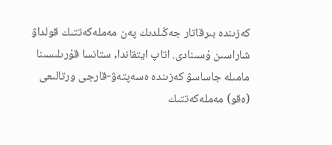كەزىندە بىرقاتار جەڭىلدىك پەن مەملەكەتتىك قولداۋ شاراسىن ۇسىنادى. اتاپ ايتقاندا, ستانسا قۇرىلىسىنا مامىلە جاساسۋ كەزىندە ەسەپتەۋ-قارجى ورتالىعى (ەقو) مەملەكەتتىك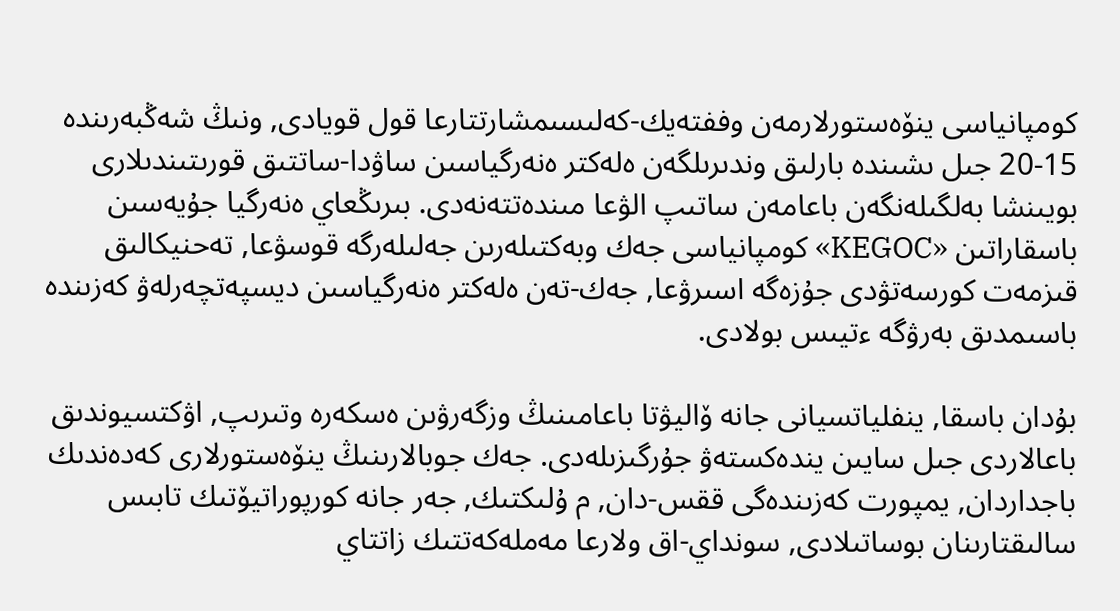كومپانياسى ينۆەستورلارمەن وففتەيك-كەلىسىمشارتتارعا قول قويادى, ونىڭ شەڭبەرىندە 15-20 جىل ىشىندە بارلىق وندىرىلگەن ەلەكتر ەنەرگياسىن ساۋدا-ساتتىق قورىتىندىلارى بويىنشا بەلگىلەنگەن باعامەن ساتىپ الۋعا مىندەتتەنەدى. بىرىڭعاي ەنەرگيا جۇيەسىن باسقاراتىن «KEGOC» كومپانياسى جەك وبەكتىلەرىن جەلىلەرگە قوسۋعا, تەحنيكالىق قىزمەت كورسەتۋدى جۇزەگە اسىرۋعا, جەك-تەن ەلەكتر ەنەرگياسىن ديسپەتچەرلەۋ كەزىندە باسىمدىق بەرۋگە ءتيىس بولادى.

بۇدان باسقا, ينفلياتسيانى جانە ۆاليۋتا باعامىنىڭ وزگەرۋىن ەسكەرە وتىرىپ, اۋكتسيوندىق باعالاردى جىل سايىن يندەكستەۋ جۇرگىزىلەدى. جەك جوبالارىنىڭ ينۆەستورلارى كەدەندىك باجداردان, يمپورت كەزىندەگى ققس-دان, م ۇلىكتىك, جەر جانە كورپوراتيۆتىك تابىس سالىقتارىنان بوساتىلادى, سونداي-اق ولارعا مەملەكەتتىك زاتتاي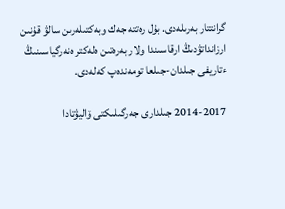گرانتتار بەرىلەدى. بۇل رەتتە جەك وبەكتىلەرىن سالۋ قۇنىن ارزانداتۋدىڭ ارقاسىندا ولار بەرەتىن ەلەكتر ەنەرگياسىنىڭ ءتاريفى جىلدان-جىلعا تومەندەپ كەلەدى.

2014-2017 جىلدارى جەرگىلىكتى ۆاليۋتادا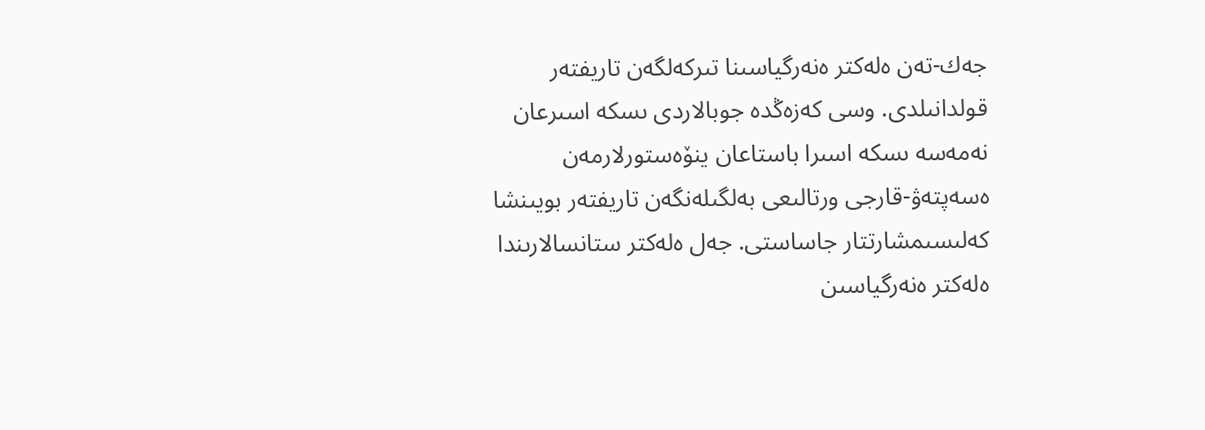جەك-تەن ەلەكتر ەنەرگياسىنا تىركەلگەن تاريفتەر قولدانىلدى. وسى كەزەڭدە جوبالاردى ىسكە اسىرعان نەمەسە ىسكە اسىرا باستاعان ينۆەستورلارمەن ەسەپتەۋ-قارجى ورتالىعى بەلگىلەنگەن تاريفتەر بويىنشا كەلىسىمشارتتار جاساستى. جەل ەلەكتر ستانسالارىندا ەلەكتر ەنەرگياسىن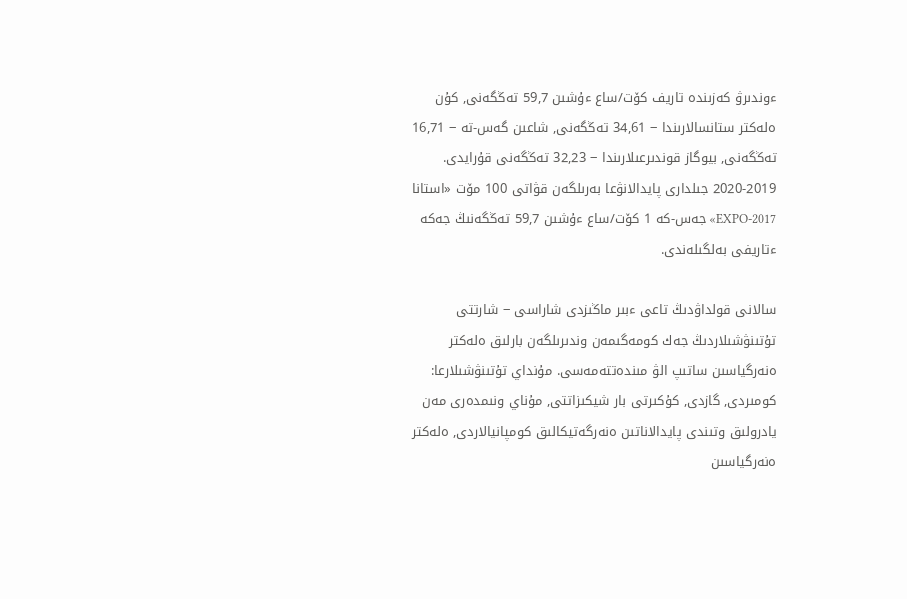ءوندىرۋ كەزىندە تاريف كۆت/ساع ءۇشىن 59,7 تەڭگەنى, كۇن ەلەكتر ستانسالارىندا ‒ 34,61 تەڭگەنى, شاعىن گەس-تە ‒ 16,71 تەڭگەنى, بيوگاز قوندىرعىلارىندا ‒ 32,23 تەڭگەنى قۇرايدى. 2019-2020 جىلدارى پايدالانۋعا بەرىلگەن قۋاتى 100 مۆت «استانا EXPO-2017» جەس-كە 1 كۆت/ساع ءۇشىن 59,7 تەڭگەنىڭ جەكە ءتاريفى بەلگىلەندى.

سالانى قولداۋدىڭ تاعى ءبىر ماڭىزدى شاراسى ‒ شارتتى تۇتىنۋشىلاردىڭ جەك كومەگىمەن وندىرىلگەن بارلىق ەلەكتر ەنەرگياسىن ساتىپ الۋ مىندەتتەمەسى. مۇنداي تۇتىنۋشىلارعا: كومىردى, گازدى, كۇكىرتى بار شيكىزاتتى, مۇناي ونىمدەرى مەن يادرولىق وتىندى پايدالاناتىن ەنەرگەتيكالىق كومپانيالاردى, ەلەكتر ەنەرگياسىن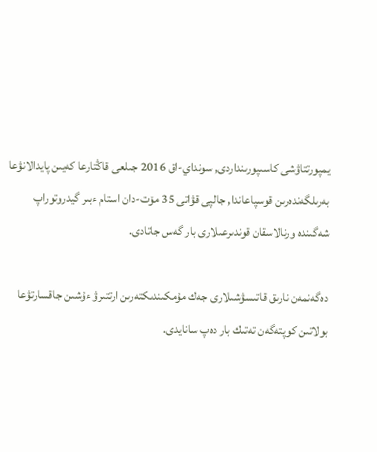يمپورتتاۋشى كاسىپورىنداردى, سونداي-اق 2016 جىلعى قاڭتارعا كەيىن پايدالانۋعا بەرىلگەندەرىن قوسپاعاندا, جالپى قۋاتى 35 مۆت-دان استام ءبىر گيدروتوراپ شەگىندە ورنالاسقان قوندىرعىلارى بار گەس جاتادى.

دەگەنمەن نارىق قاتىسۋشىلارى جەك مۇمكىندىكتەرىن ارتتىرۋ ءۇشىن جاقسارتۋعا بولاتىن كوپتەگەن تەتىك بار دەپ سانايدى.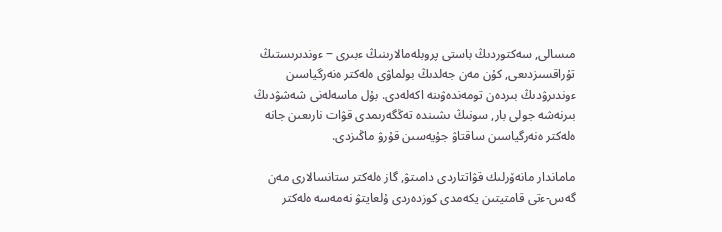مىسالى, سەكتوردىڭ باستى پروبلەمالارىنىڭ ءبىرى ‒ ءوندىرىستىڭ تۇراقسىزدىعى, كۇن مەن جەلدىڭ بولماۋى ەلەكتر ەنەرگياسىن ءوندىرۋدىڭ بىردەن تومەندەۋىنە اكەلەدى. بۇل ماسەلەنى شەشۋدىڭ بىرنەشە جولى بار, سونىڭ ىشىندە تەڭگەرىمدى قۋات نارىعىن جانە ەلەكتر ەنەرگياسىن ساقتاۋ جۇيەسىن قۇرۋ ماڭىزدى.

ماماندار مانەۆرلىك قۋاتتاردى دامىتۋ, گاز ەلەكتر ستانسالارى مەن گەس-ءتى قامتيتىن يكەمدى كوزدەردى ۇلعايتۋ نەمەسە ەلەكتر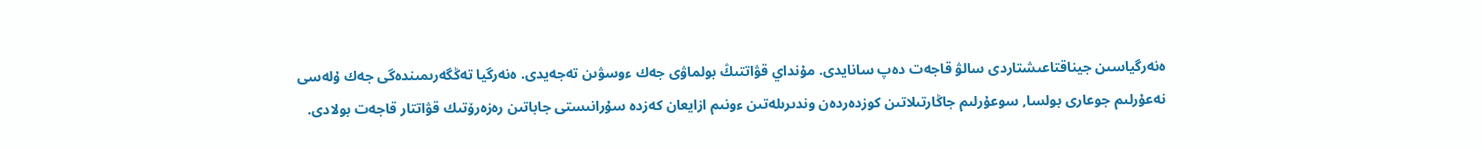ەنەرگياسىن جيناقتاعىشتاردى سالۋ قاجەت دەپ سانايدى. مۇنداي قۋاتتىڭ بولماۋى جەك ءوسۋىن تەجەيدى. ەنەرگيا تەڭگەرىمىندەگى جەك ۇلەسى نەعۇرلىم جوعارى بولسا, سوعۇرلىم جاڭارتىلاتىن كوزدەردەن وندىرىلەتىن ءونىم ازايعان كەزدە سۇرانىستى جاباتىن رەزەرۆتىك قۋاتتار قاجەت بولادى.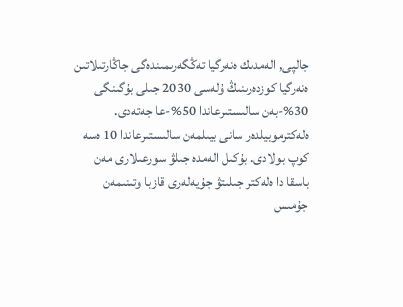جالپى, الەمدىك ەنەرگيا تەڭگەرىمىندەگى جاڭارتىلاتىن ەنەرگيا كوزدەرىنىڭ ۇلەسى 2030 جىلى بۇگىنگى 30%-بەن سالىستىرعاندا 50%-عا جەتەدى. ەلەكترموبيلدەر سانى بيىلمەن سالىستىرعاندا 10 ەسە كوپ بولادى. بۇكىل الەمدە جىلۋ سورعىلارى مەن باسقا دا ەلەكتر جىلىتۋ جۇيەلەرى قازبا وتىنىمەن جۇمىس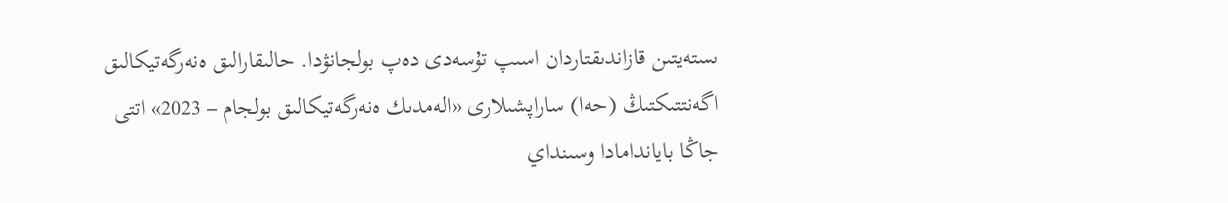ىستەيتىن قازاندىقتاردان اسىپ تۇسەدى دەپ بولجانۋدا. حالىقارالىق ەنەرگەتيكالىق اگەنتتىكتىڭ (حەا) ساراپشىلارى «الەمدىك ەنەرگەتيكالىق بولجام ‒ 2023» اتتى جاڭا باياندامادا وسىنداي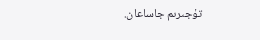تۇجىرىم جاساعان.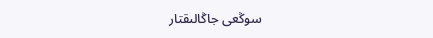سوڭعى جاڭالىقتار